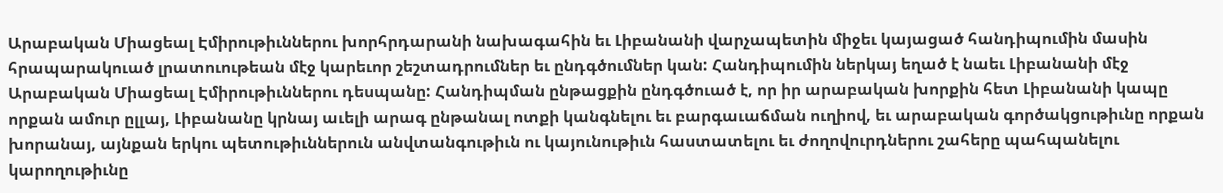Արաբական Միացեալ Էմիրութիւններու խորհրդարանի նախագահին եւ Լիբանանի վարչապետին միջեւ կայացած հանդիպումին մասին հրապարակուած լրատուութեան մէջ կարեւոր շեշտադրումներ եւ ընդգծումներ կան: Հանդիպումին ներկայ եղած է նաեւ Լիբանանի մէջ Արաբական Միացեալ Էմիրութիւններու դեսպանը: Հանդիպման ընթացքին ընդգծուած է, որ իր արաբական խորքին հետ Լիբանանի կապը որքան ամուր ըլլայ, Լիբանանը կրնայ աւելի արագ ընթանալ ոտքի կանգնելու եւ բարգաւաճման ուղիով, եւ արաբական գործակցութիւնը որքան խորանայ, այնքան երկու պետութիւններուն անվտանգութիւն ու կայունութիւն հաստատելու եւ ժողովուրդներու շահերը պահպանելու կարողութիւնը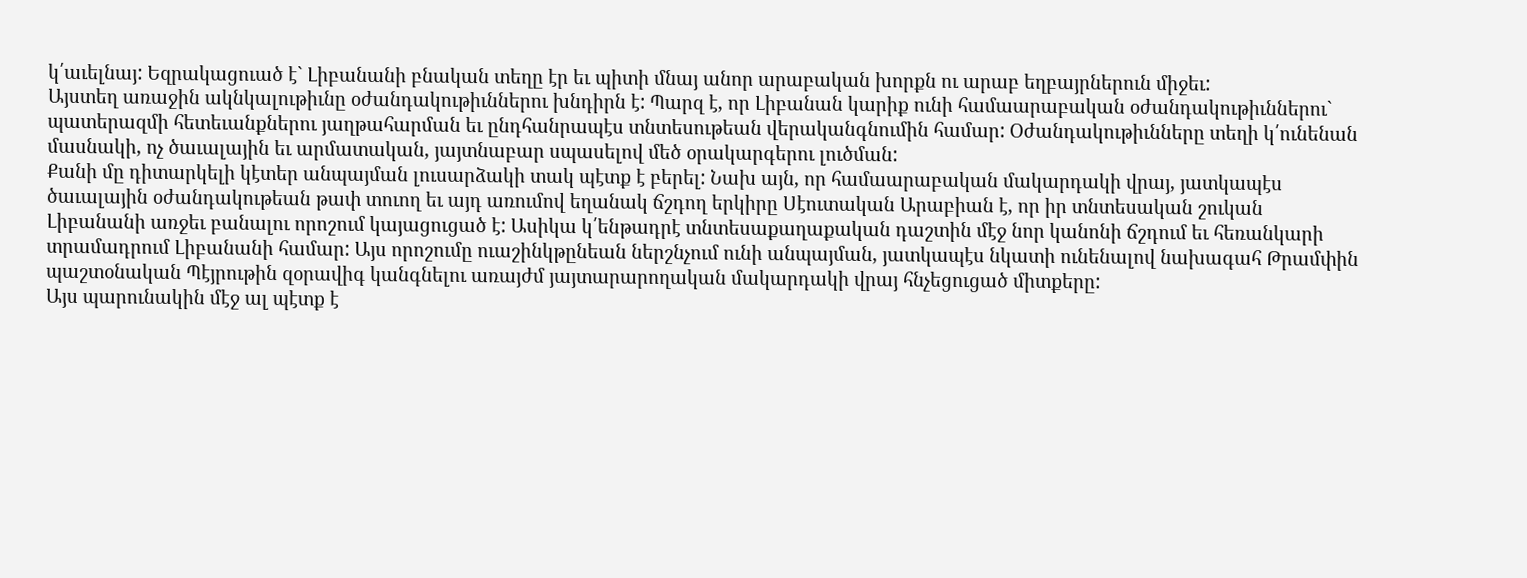կ՛աւելնայ: Եզրակացուած է` Լիբանանի բնական տեղը էր եւ պիտի մնայ անոր արաբական խորքն ու արաբ եղբայրներուն միջեւ:
Այստեղ առաջին ակնկալութիւնը օժանդակութիւններու խնդիրն է: Պարզ է, որ Լիբանան կարիք ունի համաարաբական օժանդակութիւններու` պատերազմի հետեւանքներու յաղթահարման եւ ընդհանրապէս տնտեսութեան վերականգնումին համար: Օժանդակութիւնները տեղի կ՛ունենան մասնակի, ոչ ծաւալային եւ արմատական, յայտնաբար սպասելով մեծ օրակարգերու լուծման:
Քանի մը դիտարկելի կէտեր անպայման լուսարձակի տակ պէտք է բերել: Նախ այն, որ համաարաբական մակարդակի վրայ, յատկապէս ծաւալային օժանդակութեան թափ տուող եւ այդ առումով եղանակ ճշդող երկիրը Սէուտական Արաբիան է, որ իր տնտեսական շուկան Լիբանանի առջեւ բանալու որոշում կայացուցած է: Ասիկա կ՛ենթադրէ տնտեսաքաղաքական դաշտին մէջ նոր կանոնի ճշդում եւ հեռանկարի տրամադրում Լիբանանի համար: Այս որոշումը ուաշինկթընեան ներշնչում ունի անպայման, յատկապէս նկատի ունենալով նախագահ Թրամփին պաշտօնական Պէյրութին զօրավիգ կանգնելու առայժմ յայտարարողական մակարդակի վրայ հնչեցուցած միտքերը:
Այս պարունակին մէջ ալ պէտք է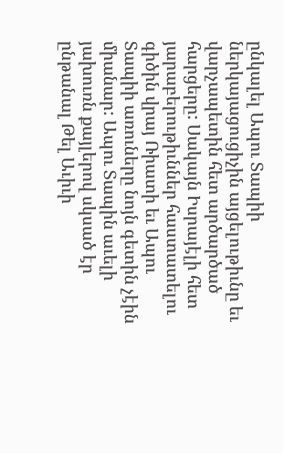ընկալել Ապու Տապիի ներկայացուցիչին այցելութիւնը եւ վարչապետին հետ արծարծած հարցերը: Սակայն Իսրայէլի հետ յարաբերութիւններ հաստատելու գիծին վրայ Ռիատի եւ Ապու Տապիի առուները նոյն գետին չէին միանար: Ապու Տապին աւելի յախուռն քայլերով սկսած էր ընթանալ Թել Աւիւի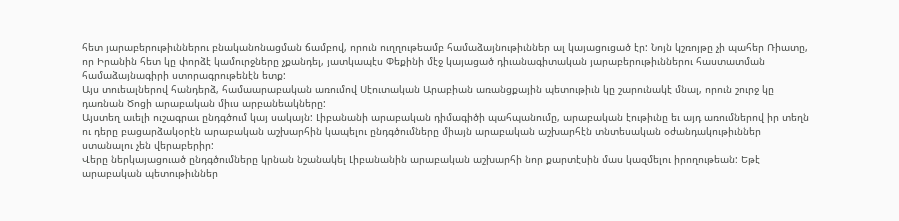հետ յարաբերութիւններու բնականոնացման ճամբով, որուն ուղղութեամբ համաձայնութիւններ ալ կայացուցած էր: Նոյն կշռոյթը չի պահեր Ռիատը, որ Իրանին հետ կը փորձէ կամուրջները չքանդել, յատկապէս Փեքինի մէջ կայացած դիւանագիտական յարաբերութիւններու հաստատման համաձայնագիրի ստորագրութենէն ետք:
Այս տուեալներով հանդերձ, համաարաբական առումով Սէուտական Արաբիան առանցքային պետութիւն կը շարունակէ մնալ, որուն շուրջ կը դառնան Ծոցի արաբական միւս արբանեակները:
Այստեղ աւելի ուշագրաւ ընդգծում կայ սակայն: Լիբանանի արաբական դիմագիծի պահպանումը, արաբական էութիւնը եւ այդ առումներով իր տեղն ու դերը բացարձակօրէն արաբական աշխարհին կապելու ընդգծումները միայն արաբական աշխարհէն տնտեսական օժանդակութիւններ ստանալու չեն վերաբերիր:
Վերը ներկայացուած ընդգծումները կրնան նշանակել Լիբանանին արաբական աշխարհի նոր քարտէսին մաս կազմելու իրողութեան: Եթէ արաբական պետութիւններ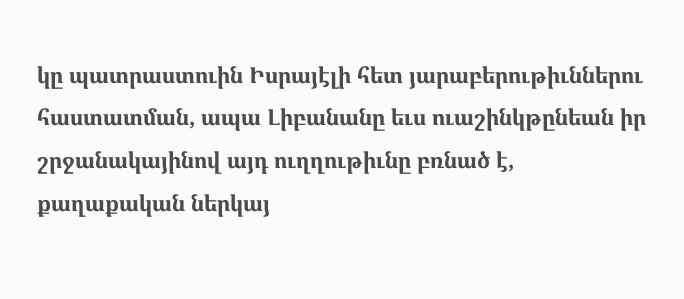կը պատրաստուին Իսրայէլի հետ յարաբերութիւններու հաստատման, ապա Լիբանանը եւս ուաշինկթընեան իր շրջանակայինով այդ ուղղութիւնը բռնած է, քաղաքական ներկայ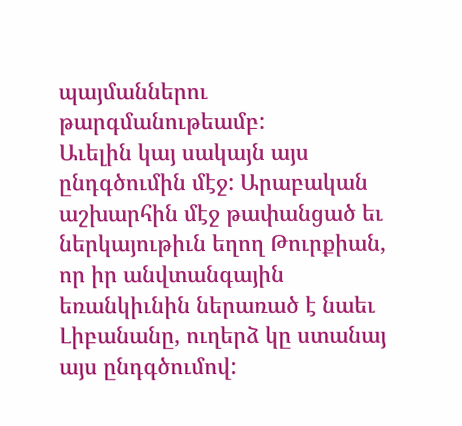պայմաններու թարգմանութեամբ:
Աւելին կայ սակայն այս ընդգծումին մէջ: Արաբական աշխարհին մէջ թափանցած եւ ներկայութիւն եղող Թուրքիան, որ իր անվտանգային եռանկիւնին ներառած է նաեւ Լիբանանը, ուղերձ կը ստանայ այս ընդգծումով: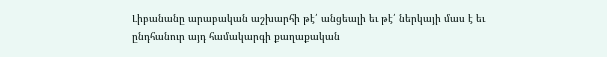Լիբանանը արաբական աշխարհի թէ՛ անցեալի եւ թէ՛ ներկայի մաս է եւ ընդհանուր այդ համակարգի քաղաքական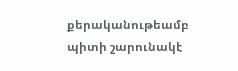քերականութեամբ պիտի շարունակէ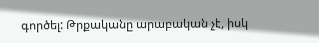գործել: Թրքականը արաբական չէ, իսկ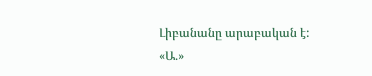Լիբանանը արաբական է:
«Ա.»